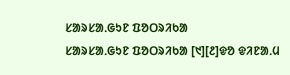ᱥᱟᱨᱥᱟᱹᱜᱩᱱ ᱯᱚᱛᱨᱤᱠᱟ
ᱥᱟᱨᱥᱟᱹᱜᱩᱱ ᱯᱚᱛᱨᱤᱠᱟ [᱑][᱒]ᱫᱚ ᱫᱤᱱᱟᱹᱢ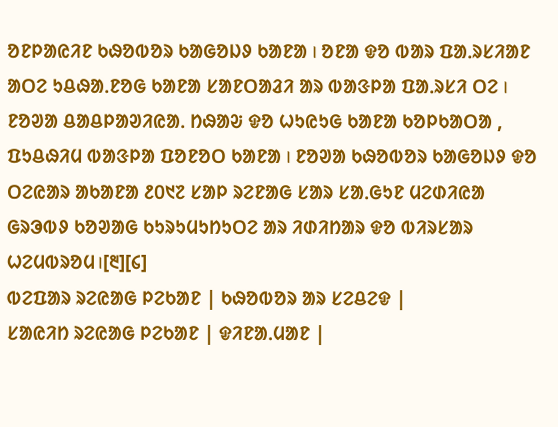ᱚᱱᱞᱟᱭᱤᱱ ᱠᱷᱚᱵᱚᱨ ᱠᱟᱜᱚᱡᱽ ᱠᱟᱱᱟ । ᱚᱱᱟ ᱫᱚ ᱵᱟᱨ ᱯᱟᱹᱨᱥᱤᱟᱱ ᱟᱛᱮ ᱩᱪᱷᱟᱹᱱᱚᱜ ᱠᱟᱱᱟ ᱥᱟᱱᱛᱟᱲᱤ ᱟᱨ ᱵᱟᱝᱞᱟ ᱯᱟᱹᱨᱥᱤ ᱛᱮ । ᱱᱚᱣᱟ ᱪᱟᱪᱞᱟᱣᱤᱭᱟᱹ ᱴᱷᱟᱶ ᱫᱚ ᱦᱩᱭᱩᱜ ᱠᱟᱱᱟ ᱠᱚᱞᱠᱟᱛᱟ , ᱯᱩᱪᱷᱤᱢ ᱵᱟᱝᱞᱟ ᱯᱚᱱᱚᱛ ᱠᱟᱱᱟ । ᱱᱚᱣᱟ ᱠᱷᱚᱵᱚᱨ ᱠᱟᱜᱚᱡᱽ ᱫᱚ ᱛᱮᱭᱟᱨ ᱟᱠᱟᱱᱟ ᱒᱐᱑᱗ ᱥᱟᱞ ᱨᱮᱱᱟᱜ ᱥᱟᱨ ᱥᱟᱹᱜᱩᱱ ᱢᱮᱰᱤᱭᱟ ᱜᱨᱳᱵᱽ ᱠᱚᱣᱟᱜ ᱠᱩᱨᱩᱢᱩᱴᱩᱛᱮ ᱟᱨ ᱤᱰᱤᱴᱟᱨ ᱫᱚ ᱵᱤᱨᱥᱟᱨ ᱦᱮᱢᱵᱨᱚᱢ।[᱓][᱔]
ᱵᱮᱯᱟᱨ ᱨᱮᱭᱟᱜ ᱞᱮᱠᱟᱱ | ᱠᱷᱚᱵᱚᱨ ᱟᱨ ᱥᱮᱪᱮᱫ |
ᱥᱟᱭᱤᱴ ᱨᱮᱭᱟᱜ ᱞᱮᱠᱟᱱ | ᱫᱤᱱᱟᱹᱢᱟᱱ |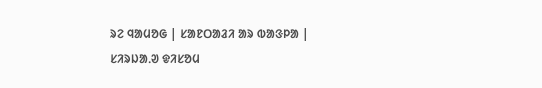ᱨᱮ ᱧᱟᱢᱚᱜ | ᱥᱟᱱᱛᱟᱲᱤ ᱟᱨ ᱵᱟᱝᱞᱟ |
ᱥᱤᱨᱡᱟᱹᱣ ᱫᱤᱥᱚᱢ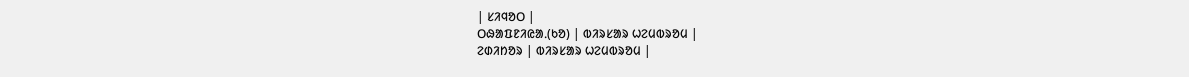| ᱥᱤᱧᱚᱛ |
ᱛᱷᱟᱯᱱᱤᱭᱟᱹ(ᱠᱚ) | ᱵᱤᱨᱥᱟᱨ ᱦᱮᱢᱵᱨᱚᱢ |
ᱮᱰᱤᱴᱚᱨ | ᱵᱤᱨᱥᱟᱨ ᱦᱮᱢᱵᱨᱚᱢ |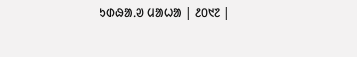ᱩᱰᱷᱟᱹᱣ ᱢᱟᱦᱟ | ᱒᱐᱑᱗ |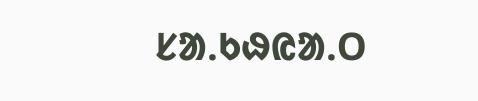ᱥᱟᱹᱠᱷᱭᱟᱹᱛ